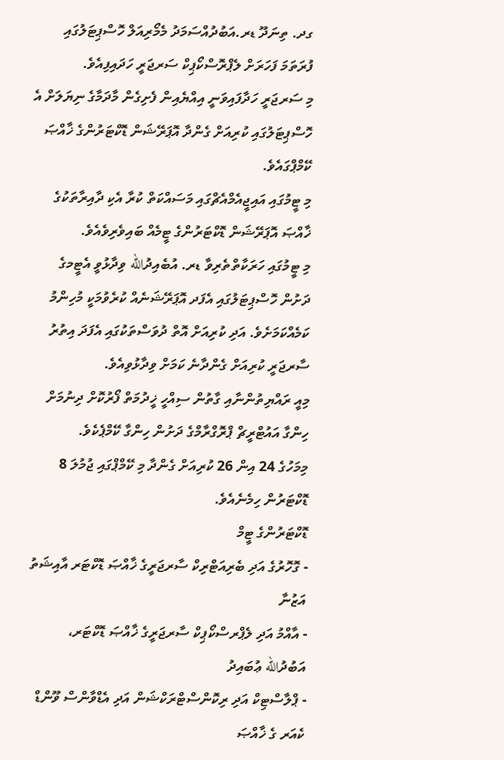ގދ. ތިނަދޫ ޑރ.އަބުދުއްސަމަދު މެމޯރިއަލް ހޮސްޕިޓަލުގައި ފުރަތަމަ ފަހަރަށް ލެޕްރޮސްކޯޕިކް ސަރޖަރީ ހަދައިފިއެވެ.
މި ސަރޖަރީ ހަދާފައިވަނީ އިއްޔެއިން ފެށިގެން މާދަމާގެ ނިޔަލަށް އެ ހޮސްޕިޓަލުގައި ކުރިއަށް ގެންދާ އޮޕަރޭޝަން ޑޮކްޓަރުންގެ ޚާއްޞަ ކޭމްޕްގައެވެ.
މި ޓީމުގައި އައިޖީއެމްއެޗްގައި މަސައްކަތް ކުރާ އެކި ދާއިރާތަކުގެ ޚާއްޞަ އޮޕަރޭޝަން ޑޮކްޓަރުންގެ ޓީމެއް ބައިވެރިވެއެވެ.
މި ޓީމުގައި ހަރަކާތްތެރިވާ ޑރ. އުބެއިދުالله ވިދާޅުވީ އެޓީމގެ ދަށުން ހޮސްޕިޓަލުގައި އެފަދ އޮޕަރޭޝަނެއް ކުރެވުމަކީ މުހިންމު ކަމެއްކަމަށެވެ. އަދި ކުރިއަށް އޮތް ދުވަސްތަކުގައި އެފަދަ އިތުރު ސާރޖަރީ ކުރިއަށް ގެންދާނެ ކަމަށް ވިދާޅުވިއެވެ.
މިއީ ރައްޔިތުންނާއި ގާތުން ސިއްހީ ޚީދުމަތް ފޯރުކޮށް ދިނުމަށް ހިންގާ އައުޓްރީޗް ޕްރޮގްރާމްގެ ދަށުން ހިންގާ ކޭމްޕެކެވެ.
މިމަހުގެ 24 އިން 26 ކުރިއަށް ގެންދާ މި ކޭމްޕްގައި ޖުމުލަ 8 ޑޮކްޓަރުން ހިމެނެއެވެ.
ޑޮކްޓަރުންގެ ޓީމް
- ގޮހޮރުގެ އަދި ބެރިއަޓްރިކް ސާރޖަރީގެ ޚާއްޞަ ޑޮކްޓަރ އާއިޝަތު އަޒުނާ
- އާއްމު އަދި ލެޕްރސްކޯޕިކް ސާރޖަރީގެ ޚާއްޞަ ޑޮކްޓަރ، އަބުދުالله ޢުބައިދު
- ޕްލާސްޓިކް އަދި ރިކޮންސްޓްރަކްޝަން އަދި އެޑްވާންސް ވޫންޑް ކެއަރ ގެ ޚާއްޞަ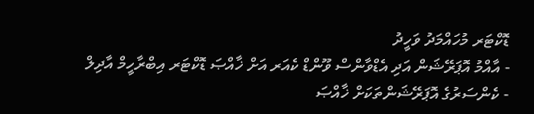ޑޮކްޓަރ މުހައްމަދު ވަހީދު
- އާއްމު އޮޕަރޭޝަން އަދި އެޑްވާންސް ވޫންޑް ކެއަރ އަށް ޚާއްޞަ ޑޮކްޓަރ އިބްރާހީމް އާދިލް
- ކެންސަރުގެ އޮޕަރޭޝަންތަކަށް ޚާއްޞަ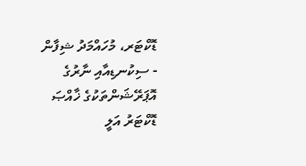ޑޮކްޓަރ، މުހައްމަދު ޝިފާން
- ސިކުނޑިއާއި ނާރުގެ އޮޕަރޭޝަންތަކުގެ ޚާއްޞަ ޑޮކްޓަރު އަލީ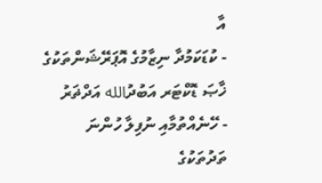އާ
- ކުޑަކަމުދާ ނިޒާމުގެ އޮޕަރޭޝަންތަކުގެ ޚާޞަ ޑޮކްޓަރ އަބުދުالله އަދްޡަރު
- ހޭނެއްތުމާއި ނުފިލާ ހުންނަ ތަދުތަކުގެ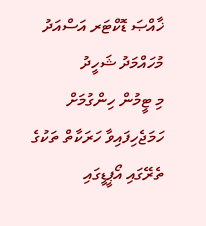ޚާއްޞަ ޑޮކްޓަރ އަސްއަދު މުހައްމަދު ޝަހީދު
މި ޓީމުން ހިންގުމަށް ހަމަޖެހިފައިވާ ހަރަކާތް ތަކުގެ ތެރޭގައި އޯޕީޑީގައި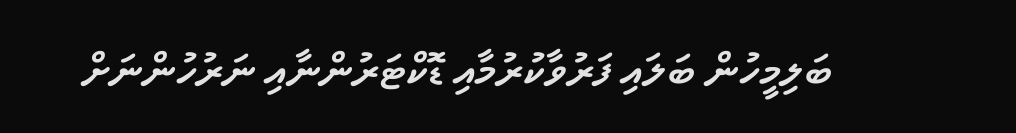ބަލިމީހުން ބަލައި ފަރުވާކުރުމާއި ޑޮކްޓަރުންނާއި ނަރުހުންނަށް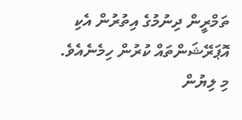ތަމްރީން ދިނުމުގެ އިތުރުން އެކި އޮޕަރޭޝަންތައް ކުރުން ހިމެނެއެވެ.
މި ލިޔުން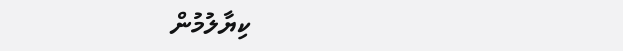ކިޔާލުމުން